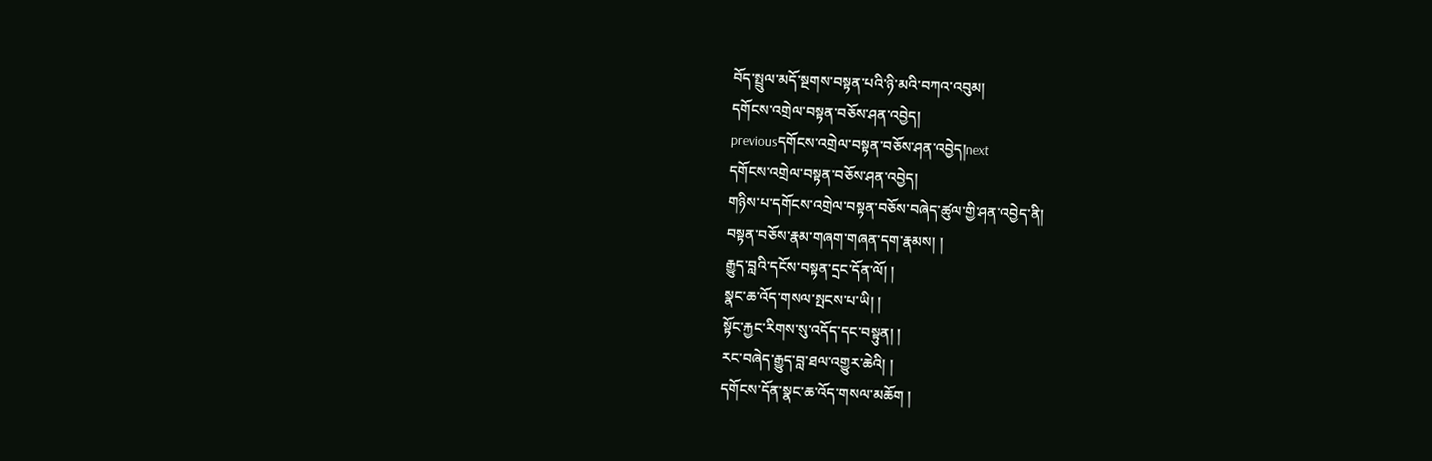བོད་སྤྲུལ་མདོ་སྔགས་བསྟན་པའི་ཉི་མའི་བཀའ་འབུམ།
དགོངས་འགྲེལ་བསྟན་བཅོས་ཤན་འབྱེད།
previousདགོངས་འགྲེལ་བསྟན་བཅོས་ཤན་འབྱེད།next
དགོངས་འགྲེལ་བསྟན་བཅོས་ཤན་འབྱེད།
གཉིས་པ་དགོངས་འགྲེལ་བསྟན་བཅོས་བཞེད་ཚུལ་གྱི་ཤན་འབྱེད་ནི།
བསྟན་བཅོས་རྣམ་གཞག་གཞན་དག་རྣམས། །
རྒྱུད་བླའི་དངོས་བསྟན་དྲང་དོན་ལོ། །
སྣང་ཆ་འོད་གསལ་སྤངས་པ་ཡི། །
སྟོང་རྐྱང་རིགས་སུ་འདོད་དང་བསྟུན། །
རང་བཞེད་རྒྱུད་བླ་ཐལ་འགྱུར་ཆེའི། །
དགོངས་དོན་སྣང་ཆ་འོད་གསལ་མཆོག །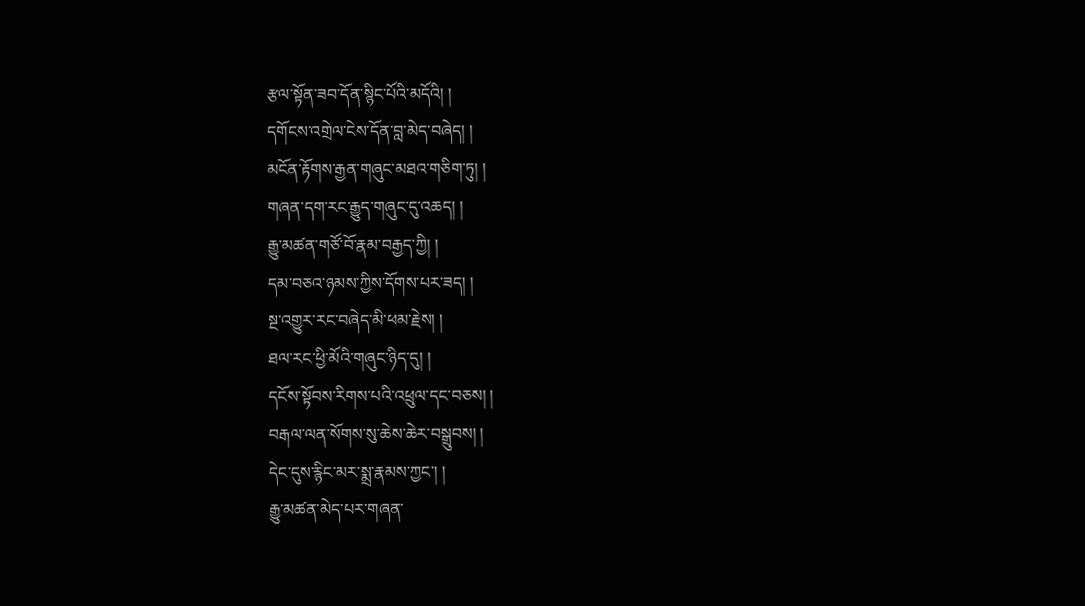རྩལ་སྟོན་ཟབ་དོན་སྙིང་པོའི་མདོའི། །
དགོངས་འགྲེལ་ངེས་དོན་བླ་མེད་བཞེད། །
མངོན་རྟོགས་རྒྱན་གཞུང་མཐའ་གཅིག་ཏུ། །
གཞན་དག་རང་རྒྱུད་གཞུང་དུ་འཆད། །
རྒྱུ་མཚན་གཙོ་བོ་རྣམ་བརྒྱད་ཀྱི། །
དམ་བཅའ་ཉམས་ཀྱིས་དོགས་པར་ཟད། །
སྔ་འགྱུར་རང་བཞེད་མི་ཕམ་རྗེས། །
ཐལ་རང་ཕྱི་མོའི་གཞུང་ཉིད་དུ། །
དངོས་སྟོབས་རིགས་པའི་འཕྲུལ་དང་བཅས། །
བརྒལ་ལན་སོགས་སུ་ཆེས་ཆེར་བསྒྲུབས། །
དེང་དུས་རྙིང་མར་སྨྲ་རྣམས་ཀྱང་། །
རྒྱུ་མཚན་མེད་པར་གཞན་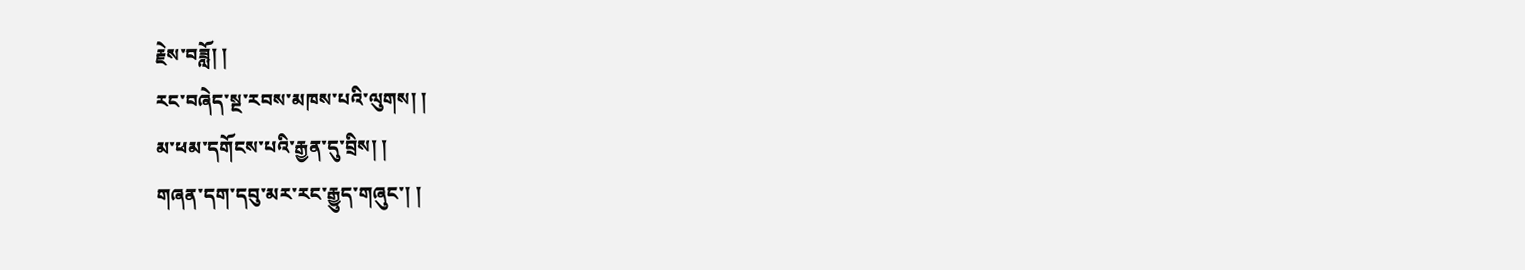རྗེས་བཟློ། །
རང་བཞེད་སྔ་རབས་མཁས་པའི་ལུགས། །
མ་ཕམ་དགོངས་པའི་རྒྱན་དུ་བྲིས། །
གཞན་དག་དབུ་མར་རང་རྒྱུད་གཞུང་། །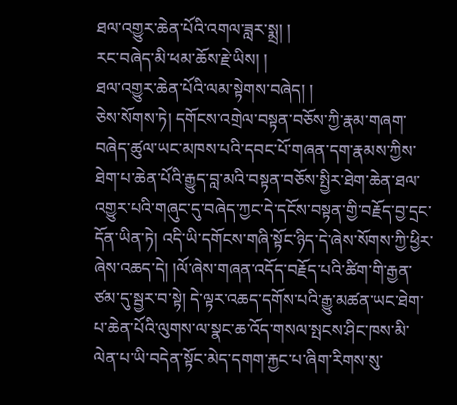ཐལ་འགྱུར་ཆེན་པོའི་འགལ་ཟླར་སྨྲ། །
རང་བཞེད་མི་ཕམ་ཆོས་རྗེ་ཡིས། །
ཐལ་འགྱུར་ཆེན་པོའི་ལམ་སྟེགས་བཞེད། །
ཅེས་སོགས་ཏེ། དགོངས་འགྲེལ་བསྟན་བཅོས་ཀྱི་རྣམ་གཞག་བཞེད་ཚུལ་ཡང་མཁས་པའི་དབང་པོ་གཞན་དག་རྣམས་ཀྱིས་ཐེག་པ་ཆེན་པོའི་རྒྱུད་བླ་མའི་བསྟན་བཅོས་སྤྱིར་ཐེག་ཆེན་ཐལ་འགྱུར་པའི་གཞུང་དུ་བཞེད་ཀྱང་དེ་དངོས་བསྟན་གྱི་བརྗོད་བྱ་དྲང་དོན་ཡིན་ཏེ། འདི་ཡི་དགོངས་གཞི་སྟོང་ཉིད་དེ་ཞེས་སོགས་ཀྱི་ཕྱིར་ཞེས་འཆད་དེ། །ལོ་ཞེས་གཞན་འདོད་བརྗོད་པའི་ཚིག་གི་རྒྱན་ཙམ་དུ་སྦྱར་བ་སྟེ། དེ་ལྟར་འཆད་དགོས་པའི་རྒྱུ་མཚན་ཡང་ཐེག་པ་ཆེན་པོའི་ལུགས་ལ་སྣང་ཆ་འོད་གསལ་སྤངས་ཤིང་ཁས་མི་ལེན་པ་ཡི་བདེན་སྟོང་མེད་དགག་རྐྱང་པ་ཞིག་རིགས་སུ་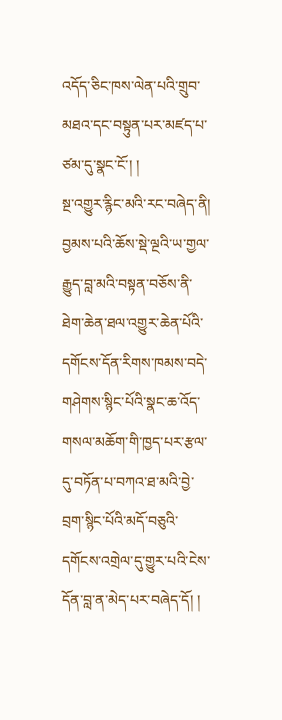འདོད་ཅིང་ཁས་ལེན་པའི་གྲུབ་མཐའ་དང་བསྟུན་པར་མཛད་པ་ཙམ་དུ་སྣང་ངོ་། །
སྔ་འགྱུར་རྙིང་མའི་རང་བཞེད་ནི། བྱམས་པའི་ཆོས་སྡེ་ལྔའི་ཡ་གྱལ་རྒྱུད་བླ་མའི་བསྟན་བཅོས་ནི་ཐེག་ཆེན་ཐལ་འགྱུར་ཆེན་པོའི་དགོངས་དོན་རིགས་ཁམས་བདེ་གཤེགས་སྙིང་པོའི་སྣང་ཆ་འོད་གསལ་མཆོག་གི་ཁྱད་པར་རྩལ་དུ་བཏོན་པ་བཀའ་ཐ་མའི་བྱེ་བྲག་སྙིང་པོའི་མདོ་བཅུའི་དགོངས་འགྲེལ་དུ་གྱུར་པའི་ངེས་དོན་བླ་ན་མེད་པར་བཞེད་དོ། །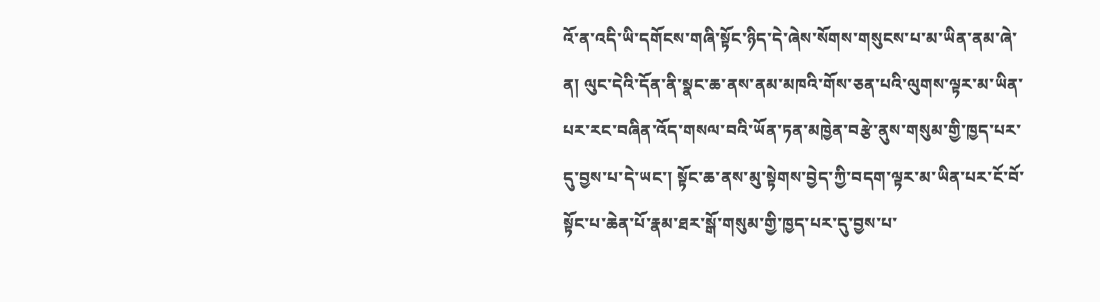འོ་ན་འདི་ཡི་དགོངས་གཞི་སྟོང་ཉིད་དེ་ཞེས་སོགས་གསུངས་པ་མ་ཡིན་ནམ་ཞེ་ན། ལུང་དེའི་དོན་ནི་སྣང་ཆ་ནས་ནམ་མཁའི་གོས་ཅན་པའི་ལུགས་ལྟར་མ་ཡིན་པར་རང་བཞིན་འོད་གསལ་བའི་ཡོན་ཏན་མཁྱེན་བརྩེ་ནུས་གསུམ་གྱི་ཁྱད་པར་དུ་བྱས་པ་དེ་ཡང་། སྟོང་ཆ་ནས་མུ་སྟེགས་བྱེད་ཀྱི་བདག་ལྟར་མ་ཡིན་པར་ངོ་བོ་སྟོང་པ་ཆེན་པོ་རྣམ་ཐར་སྒོ་གསུམ་གྱི་ཁྱད་པར་དུ་བྱས་པ་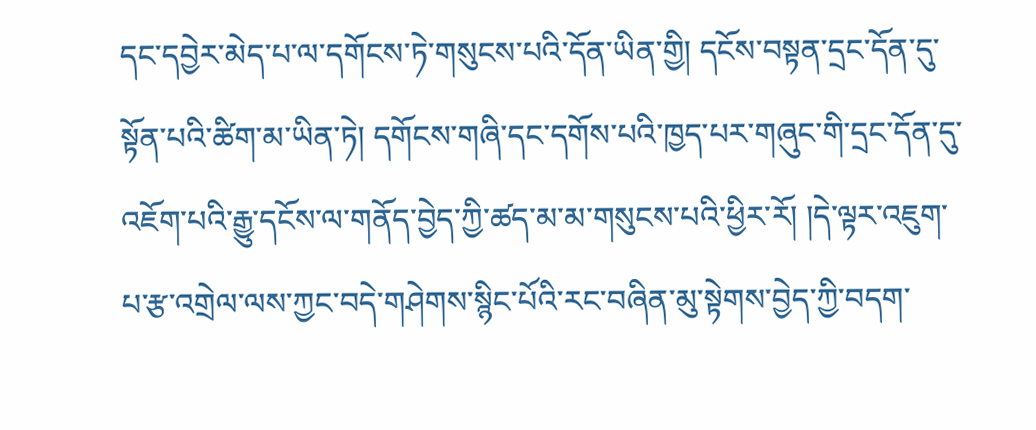དང་དབྱེར་མེད་པ་ལ་དགོངས་ཏེ་གསུངས་པའི་དོན་ཡིན་གྱི། དངོས་བསྟན་དྲང་དོན་དུ་སྟོན་པའི་ཚིག་མ་ཡིན་ཏེ། དགོངས་གཞི་དང་དགོས་པའི་ཁྱད་པར་གཞུང་གི་དྲང་དོན་དུ་འཇོག་པའི་རྒྱུ་དངོས་ལ་གནོད་བྱེད་ཀྱི་ཚད་མ་མ་གསུངས་པའི་ཕྱིར་རོ། །དེ་ལྟར་འཇུག་པ་རྩ་འགྲེལ་ལས་ཀྱང་བདེ་གཤེགས་སྙིང་པོའི་རང་བཞིན་མུ་སྟེགས་བྱེད་ཀྱི་བདག་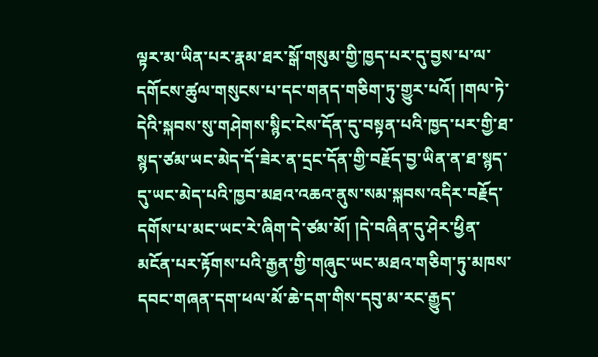ལྟར་མ་ཡིན་པར་རྣམ་ཐར་སྒོ་གསུམ་གྱི་ཁྱད་པར་དུ་བྱས་པ་ལ་དགོངས་ཚུལ་གསུངས་པ་དང་གནད་གཅིག་ཏུ་གྱུར་པའོ། །གལ་ཏེ་དེའི་སྐབས་སུ་གཤེགས་སྙིང་ངེས་དོན་དུ་བསྟན་པའི་ཁྱད་པར་གྱི་ཐ་སྙད་ཙམ་ཡང་མེད་དོ་ཟེར་ན་དྲང་དོན་གྱི་བརྗོད་བྱ་ཡིན་ན་ཐ་སྙད་དུ་ཡང་མེད་པའི་ཁྱབ་མཐའ་འཆའ་ནུས་སམ་སྐབས་འདིར་བརྗོད་དགོས་པ་མང་ཡང་རེ་ཞིག་དེ་ཙམ་མོ། །དེ་བཞིན་དུ་ཤེར་ཕྱིན་མངོན་པར་རྟོགས་པའི་རྒྱན་གྱི་གཞུང་ཡང་མཐའ་གཅིག་ཏུ་མཁས་དབང་གཞན་དག་ཕལ་མོ་ཆེ་དག་གིས་དབུ་མ་རང་རྒྱུད་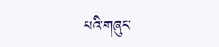པའི་གཞུང་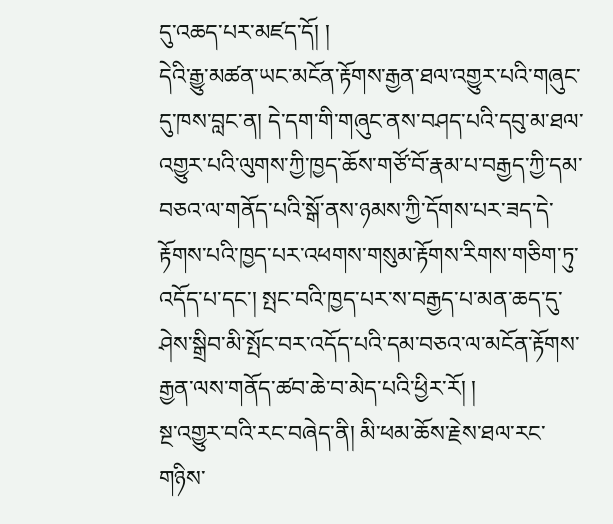དུ་འཆད་པར་མཛད་དོ། །
དེའི་རྒྱུ་མཚན་ཡང་མངོན་རྟོགས་རྒྱན་ཐལ་འགྱུར་པའི་གཞུང་དུ་ཁས་བླང་ན། དེ་དག་གི་གཞུང་ནས་བཤད་པའི་དབུ་མ་ཐལ་འགྱུར་པའི་ལུགས་ཀྱི་ཁྱད་ཆོས་གཙོ་བོ་རྣམ་པ་བརྒྱད་ཀྱི་དམ་བཅའ་ལ་གནོད་པའི་སྒོ་ནས་ཉམས་ཀྱི་དོགས་པར་ཟད་དེ་རྟོགས་པའི་ཁྱད་པར་འཕགས་གསུམ་རྟོགས་རིགས་གཅིག་ཏུ་འདོད་པ་དང་། སྤང་བའི་ཁྱད་པར་ས་བརྒྱད་པ་མན་ཆད་དུ་ཤེས་སྒྲིབ་མི་སྤོང་བར་འདོད་པའི་དམ་བཅའ་ལ་མངོན་རྟོགས་རྒྱན་ལས་གནོད་ཚབ་ཆེ་བ་མེད་པའི་ཕྱིར་རོ། །
སྔ་འགྱུར་བའི་རང་བཞེད་ནི། མི་ཕམ་ཆོས་རྗེས་ཐལ་རང་གཉིས་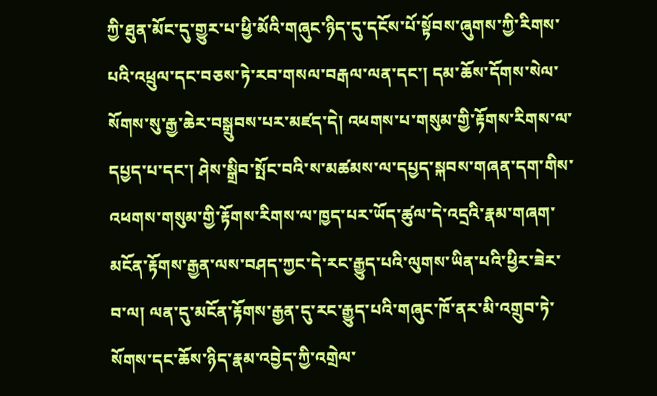ཀྱི་ཐུན་མོང་དུ་གྱུར་པ་ཕྱི་མོའི་གཞུང་ཉིད་དུ་དངོས་པོ་སྟོབས་ཞུགས་ཀྱི་རིགས་པའི་འཕྲུལ་དང་བཅས་ཏེ་རབ་གསལ་བརྒལ་ལན་དང་། དམ་ཆོས་དོགས་སེལ་སོགས་སུ་རྒྱ་ཆེར་བསྒྲུབས་པར་མཛད་དེ། འཕགས་པ་གསུམ་གྱི་རྟོགས་རིགས་ལ་དཔྱད་པ་དང་། ཤེས་སྒྲིབ་སྤོང་བའི་ས་མཚམས་ལ་དཔྱད་སྐབས་གཞན་དག་གིས་འཕགས་གསུམ་གྱི་རྟོགས་རིགས་ལ་ཁྱད་པར་ཡོད་ཚུལ་དེ་འདྲའི་རྣམ་གཞག་མངོན་རྟོགས་རྒྱན་ལས་བཤད་ཀྱང་དེ་རང་རྒྱུད་པའི་ལུགས་ཡིན་པའི་ཕྱིར་ཟེར་བ་ལ། ལན་དུ་མངོན་རྟོགས་རྒྱན་དུ་རང་རྒྱུད་པའི་གཞུང་ཁོ་ནར་མི་འགྲུབ་ཏེ་སོགས་དང་ཆོས་ཉིད་རྣམ་འབྱེད་ཀྱི་འགྲེལ་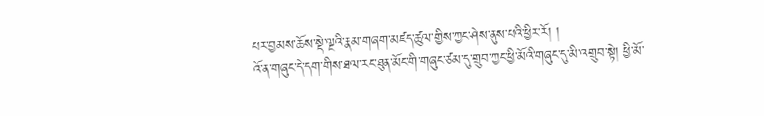པར་བྱམས་ཆོས་སྡེ་ལྔའི་རྣམ་གཞག་མཛད་ཚུལ་གྱིས་ཀྱང་ཤེས་ནུས་པའི་ཕྱིར་རོ། །
འོ་ན་གཞུང་དེ་དག་གིས་ཐལ་རང་ཐུན་མོང་གི་གཞུང་ཙམ་དུ་གྲུབ་ཀྱང་ཕྱི་མོའི་གཞུང་དུ་མི་འགྲུབ་སྟེ། ཕྱི་མོ་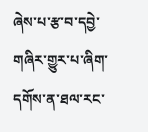ཞེས་པ་རྩ་བ་དབྱེ་གཞིར་གྱུར་པ་ཞིག་དགོས་ན་ཐལ་རང་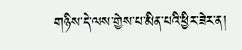གཉིས་དེ་ལས་གྱེས་པ་མིན་པའི་ཕྱིར་ཟེར་ན།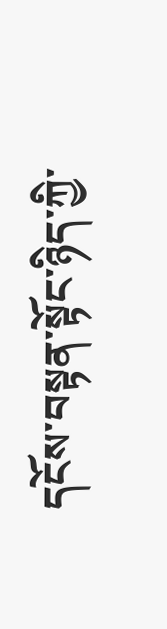དངོས་བསྟན་སྟོང་ཉིད་ཀྱི་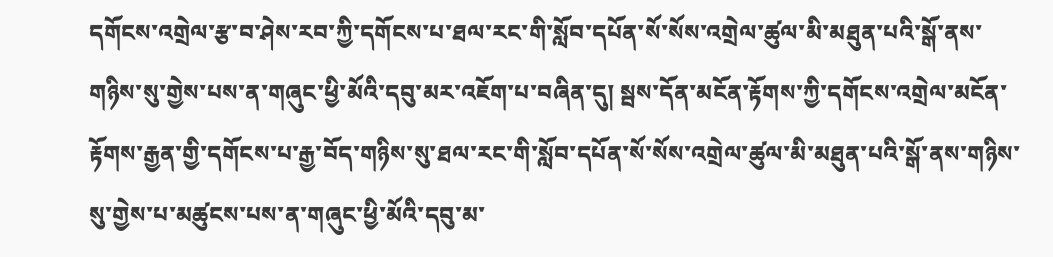དགོངས་འགྲེལ་རྩ་བ་ཤེས་རབ་ཀྱི་དགོངས་པ་ཐལ་རང་གི་སློབ་དཔོན་སོ་སོས་འགྲེལ་ཚུལ་མི་མཐུན་པའི་སྒོ་ནས་གཉིས་སུ་གྱེས་པས་ན་གཞུང་ཕྱི་མོའི་དབུ་མར་འཇོག་པ་བཞིན་དུ། སྦས་དོན་མངོན་རྟོགས་ཀྱི་དགོངས་འགྲེལ་མངོན་རྟོགས་རྒྱན་གྱི་དགོངས་པ་རྒྱ་བོད་གཉིས་སུ་ཐལ་རང་གི་སློབ་དཔོན་སོ་སོས་འགྲེལ་ཚུལ་མི་མཐུན་པའི་སྒོ་ནས་གཉིས་སུ་གྱེས་པ་མཚུངས་པས་ན་གཞུང་ཕྱི་མོའི་དབུ་མ་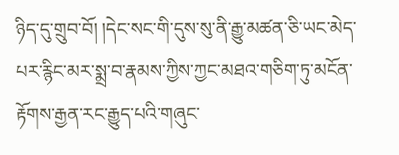ཉིད་དུ་གྲུབ་བོ། །དེང་སང་གི་དུས་སུ་ནི་རྒྱུ་མཚན་ཅི་ཡང་མེད་པར་རྙིང་མར་སྨྲ་བ་རྣམས་ཀྱིས་ཀྱང་མཐའ་གཅིག་ཏུ་མངོན་རྟོགས་རྒྱན་རང་རྒྱུད་པའི་གཞུང་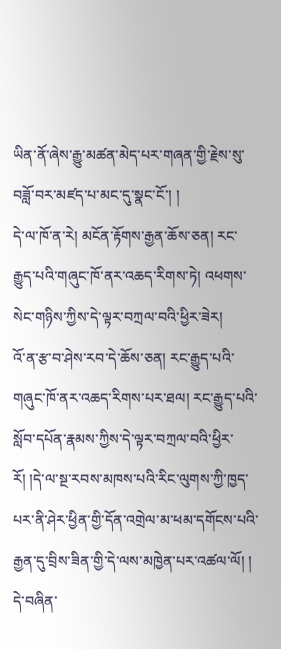ཡིན་ནོ་ཞེས་རྒྱུ་མཚན་མེད་པར་གཞན་གྱི་རྗེས་སུ་བཟློ་བར་མཛད་པ་མང་དུ་སྣང་ངོ་། །
དེ་ལ་ཁོ་ན་རེ། མངོན་རྟོགས་རྒྱན་ཆོས་ཅན། རང་རྒྱུད་པའི་གཞུང་ཁོ་ནར་འཆད་རིགས་ཏེ། འཕགས་སེང་གཉིས་ཀྱིས་དེ་ལྟར་བཀྲལ་བའི་ཕྱིར་ཟེར།
འོ་ན་རྩ་བ་ཤེས་རབ་དེ་ཆོས་ཅན། རང་རྒྱུད་པའི་གཞུང་ཁོ་ནར་འཆད་རིགས་པར་ཐལ། རང་རྒྱུད་པའི་སློབ་དཔོན་རྣམས་ཀྱིས་དེ་ལྟར་བཀྲལ་བའི་ཕྱིར་རོ། །དེ་ལ་སྔ་རབས་མཁས་པའི་རིང་ལུགས་ཀྱི་ཁྱད་པར་ནི་ཤེར་ཕྱིན་གྱི་དོན་འགྲེལ་མ་ཕམ་དགོངས་པའི་རྒྱན་དུ་བྲིས་ཟིན་གྱི་དེ་ལས་མཁྱེན་པར་འཚལ་ལོ། །
དེ་བཞིན་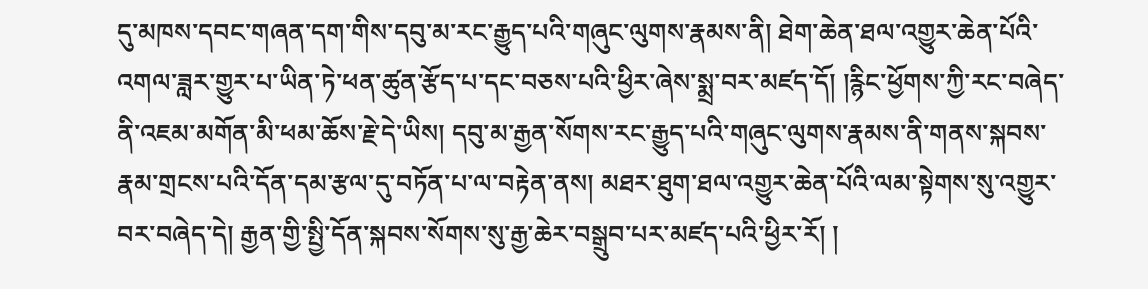དུ་མཁས་དབང་གཞན་དག་གིས་དབུ་མ་རང་རྒྱུད་པའི་གཞུང་ལུགས་རྣམས་ནི། ཐེག་ཆེན་ཐལ་འགྱུར་ཆེན་པོའི་འགལ་ཟླར་གྱུར་པ་ཡིན་ཏེ་ཕན་ཚུན་རྩོད་པ་དང་བཅས་པའི་ཕྱིར་ཞེས་སྨྲ་བར་མཛད་དོ། །རྙིང་ཕྱོགས་ཀྱི་རང་བཞེད་ནི་འཇམ་མགོན་མི་ཕམ་ཆོས་རྗེ་དེ་ཡིས། དབུ་མ་རྒྱན་སོགས་རང་རྒྱུད་པའི་གཞུང་ལུགས་རྣམས་ནི་གནས་སྐབས་རྣམ་གྲངས་པའི་དོན་དམ་རྩལ་དུ་བཏོན་པ་ལ་བརྟེན་ནས། མཐར་ཐུག་ཐལ་འགྱུར་ཆེན་པོའི་ལམ་སྟེགས་སུ་འགྱུར་བར་བཞེད་དེ། རྒྱན་གྱི་སྤྱི་དོན་སྐབས་སོགས་སུ་རྒྱ་ཆེར་བསྒྲུབ་པར་མཛད་པའི་ཕྱིར་རོ། །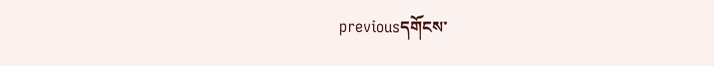previousདགོངས་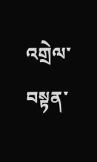འགྲེལ་བསྟན་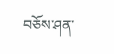བཅོས་ཤན་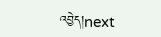འབྱེད།next